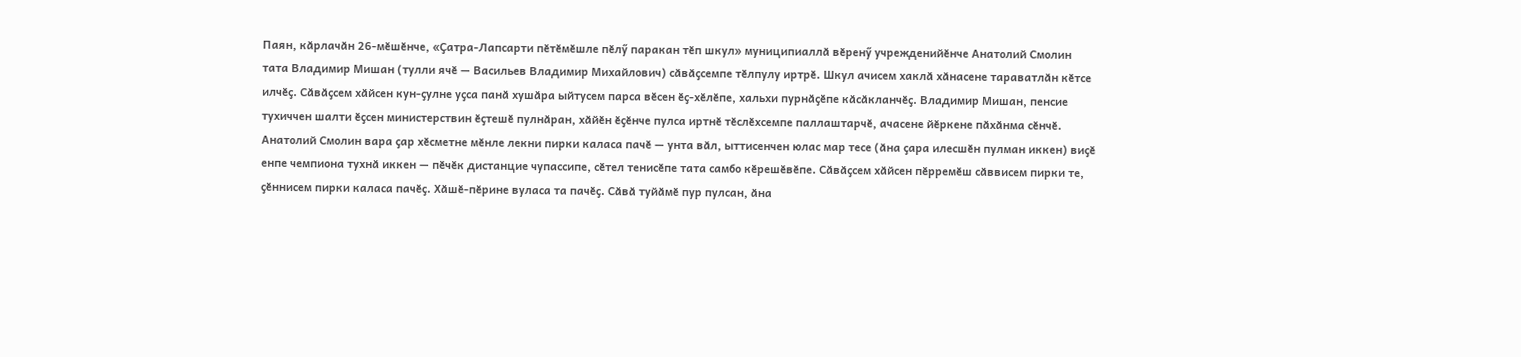Паян, кӑрлачӑн 26-мӗшӗнче, «Ҫатра-Лапсарти пӗтӗмӗшле пӗлӳ паракан тӗп шкул» муниципиаллӑ вӗренӳ учрежденийӗнче Анатолий Смолин тата Владимир Мишан (тулли ячӗ — Васильев Владимир Михайлович) сӑвӑҫсемпе тӗлпулу иртрӗ. Шкул ачисем хаклӑ хӑнасене тараватлӑн кӗтсе илчӗҫ. Сӑвӑҫсем хӑйсен кун-ҫулне уҫса панӑ хушӑра ыйтусем парса вӗсен ӗҫ-хӗлӗпе, хальхи пурнӑҫӗпе кӑсӑкланчӗҫ. Владимир Мишан, пенсие тухиччен шалти ӗҫсен министерствин ӗҫтешӗ пулнӑран, хӑйӗн ӗҫӗнче пулса иртнӗ тӗслӗхсемпе паллаштарчӗ, ачасене йӗркене пӑхӑнма сӗнчӗ. Анатолий Смолин вара ҫар хӗсметне мӗнле лекни пирки каласа пачӗ — унта вӑл, ыттисенчен юлас мар тесе (ӑна ҫара илесшӗн пулман иккен) виҫӗ енпе чемпиона тухнӑ иккен — пӗчӗк дистанцие чупассипе, сӗтел тенисӗпе тата самбо кӗрешӗвӗпе. Сӑвӑҫсем хӑйсен пӗрремӗш сӑввисем пирки те, ҫӗннисем пирки каласа пачӗҫ. Хӑшӗ-пӗрине вуласа та пачӗҫ. Сӑвӑ туйӑмӗ пур пулсан, ӑна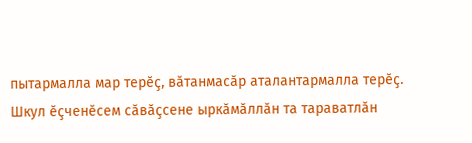пытармалла мар терӗҫ, вӑтанмасӑр аталантармалла терӗҫ.
Шкул ӗҫченӗсем сӑвӑҫсене ыркӑмӑллӑн та тараватлӑн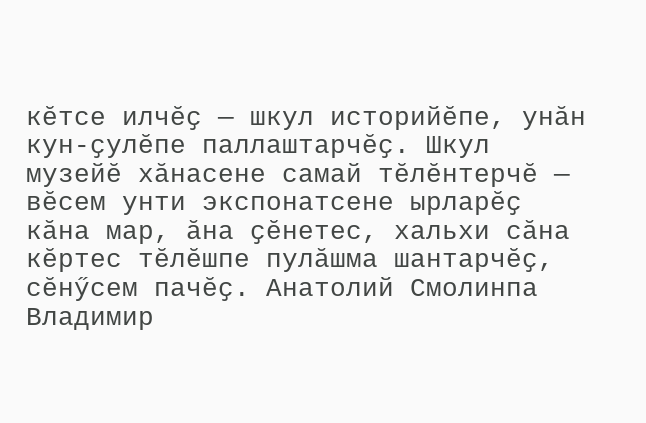кӗтсе илчӗҫ — шкул историйӗпе, унӑн кун-ҫулӗпе паллаштарчӗҫ. Шкул музейӗ хӑнасене самай тӗлӗнтерчӗ — вӗсем унти экспонатсене ырларӗҫ кӑна мар, ӑна ҫӗнетес, хальхи сӑна кӗртес тӗлӗшпе пулӑшма шантарчӗҫ, сӗнӳсем пачӗҫ. Анатолий Смолинпа Владимир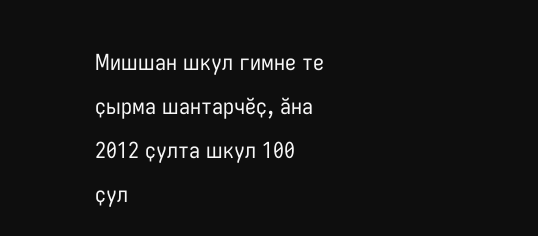Мишшан шкул гимне те ҫырма шантарчӗҫ, ӑна 2012 ҫулта шкул 100 ҫул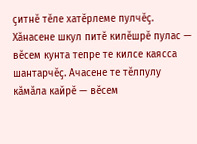ҫитнӗ тӗле хатӗрлеме пулчӗҫ.
Хӑнасене шкул питӗ килӗшрӗ пулас — вӗсем кунта тепре те килсе каясса шантарчӗҫ. Ачасене те тӗлпулу кӑмӑла кайрӗ — вӗсем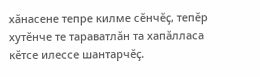хӑнасене тепре килме сӗнчӗҫ, тепӗр хутӗнче те тараватлӑн та хапӑлласа кӗтсе илессе шантарчӗҫ.